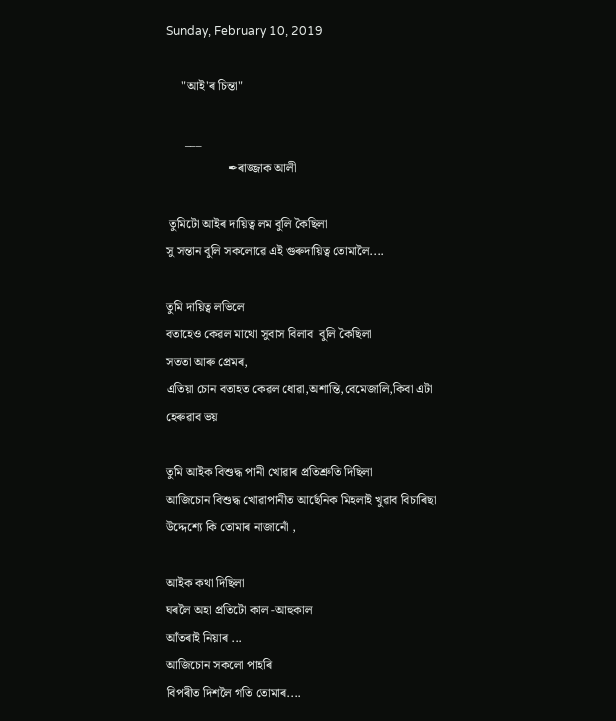Sunday, February 10, 2019

     "আই'ৰ চিন্তা"

      ___
                    ✒ৰাজ্জাক আলী

 তুমিটো আইৰ দায়িত্ব লম বুলি কৈছিলা
সু সন্তান বুলি সকলোৱে এই গুৰুদায়িত্ব তোমালৈ....

তুমি দায়িত্ব লভিলে
বতাহেও কেৱল মাথো সুবাস বিলাব  বুলি কৈছিলা
সততা আৰু প্ৰেমৰ,
এতিয়া চোন বতাহত কেৱল ধোৱা,অশান্তি,বেমেজালি,কিবা এটা হেৰুৱাব ভয়

তুমি আইক বিশুদ্ধ পানী খোৱাৰ প্ৰতিশ্ৰুতি দিছিলা
আজিচোন বিশুদ্ধ খোৱাপানীত আৰ্ছেনিক মিহলাই খুৱাব বিচাৰিছা
উদ্দেশ্যে কি তোমাৰ নাজানোঁ ,

আইক কথা দিছিলা
ঘৰলৈ অহা প্ৰতিটো কাল -আহুকাল
আঁতৰাই নিয়াৰ ...
আজিচোন সকলো পাহৰি
বিপৰীত দিশলৈ গতি তোমাৰ....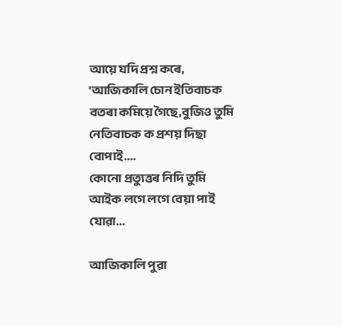আয়ে যদি প্ৰশ্ন কৰে,
'আজিকালি চোন ইতিবাচক বতৰা কমিয়ে গৈছে,বুজিও তুমি নেতিবাচক ক প্ৰশয় দিছা বোপাই....
কোনো প্ৰত্যুত্তৰ নিদি তুমি
আইক লগে লগে বেয়া পাই যোৱা...

আজিকালি পুৱা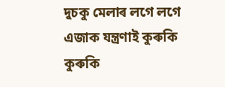দুচকু মেলাৰ লগে লগে
এজাক যন্ত্ৰণাই কুৰুকি কুৰুকি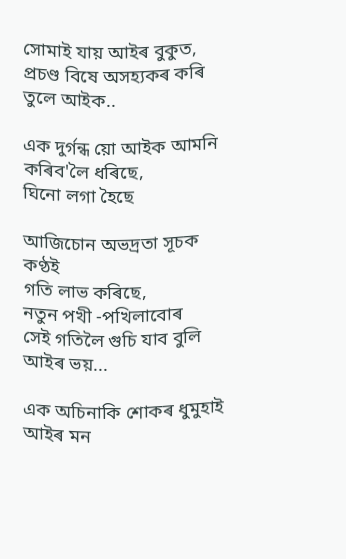সোমাই যায় আইৰ বুকুত,
প্ৰচণ্ড বিষে অসহ্যকৰ কৰি তুলে আইক..

এক দুৰ্গন্ধ য়ো আইক আমনি
কৰিব'লৈ ধৰিছে,
ঘিনো লগা হৈছে

আজিচোন অভদ্ৰতা সূচক কণ্ঠই
গতি লাভ কৰিছে,
নতুন পখী -পখিলাবোৰ
সেই গতিলৈ গুচি যাব বুলি আইৰ ভয়...

এক অচিনাকি শোকৰ ধুমুহাই
আইৰ মন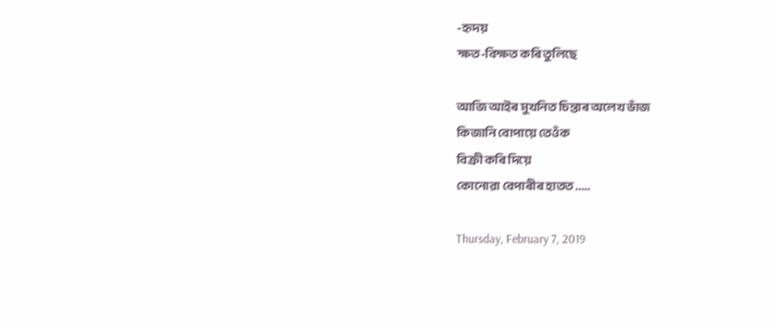-হৃদয়
ক্ষত-বিক্ষত কৰি তুলিছে

আজি আইৰ মুখনিত চিন্তাৰ অলেখ ভাঁজ
কিজানি বোপায়ে তেওঁক
বিক্ৰী কৰি দিয়ে
কোনোৱা বেপাৰীৰ হাতত .....

Thursday, February 7, 2019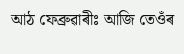আঠ ফেব্ৰুৱাৰীঃ আজি তেওঁৰ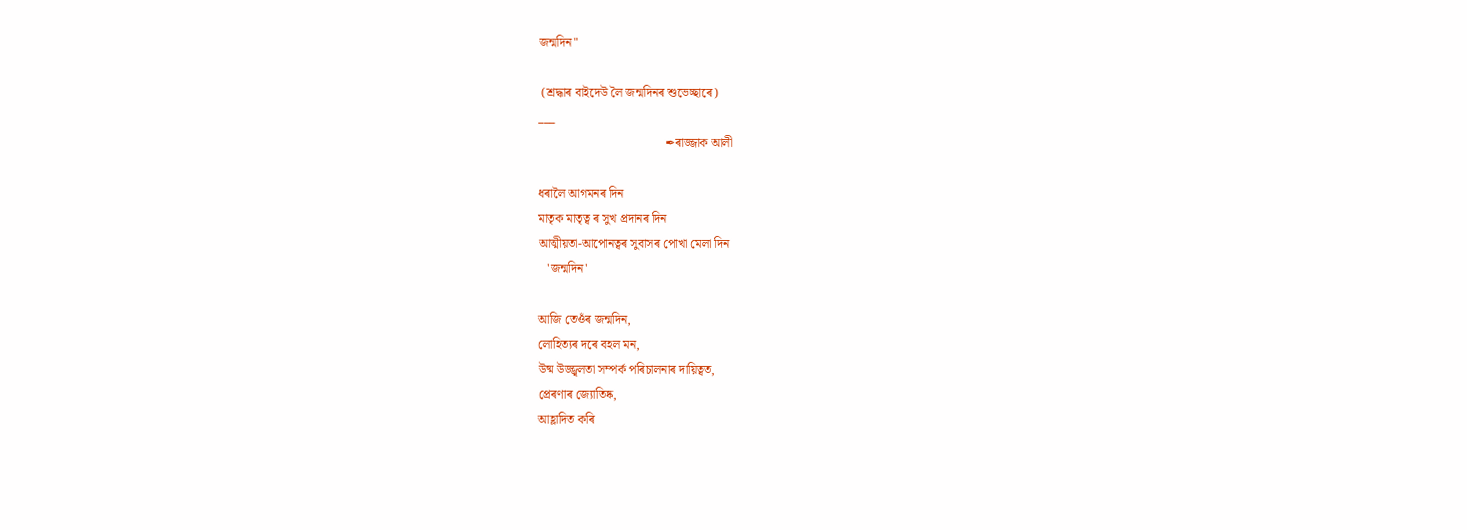জন্মদিন"

 (শ্ৰদ্ধাৰ বাইদেউ লৈ জন্মদিনৰ শুভেচ্ছাৰে)
___
                                         ✒ৰাজ্জাক আলী

ধৰালৈ আগমনৰ দিন
মাতৃক মাতৃত্ব ৰ সুখ প্ৰদানৰ দিন
আত্মীয়তা-আপোনত্বৰ সুবাসৰ পোখা মেলা দিন
   'জন্মদিন'

আজি তেওঁৰ জন্মদিন,
লোহিত্যৰ দৰে বহল মন,
উষ্ম উজ্জ্বলতা সম্পৰ্ক পৰিচালনাৰ দায়িত্বত,
প্ৰেৰণাৰ জ্যোতিষ্ক,
আহ্লাদিত কৰি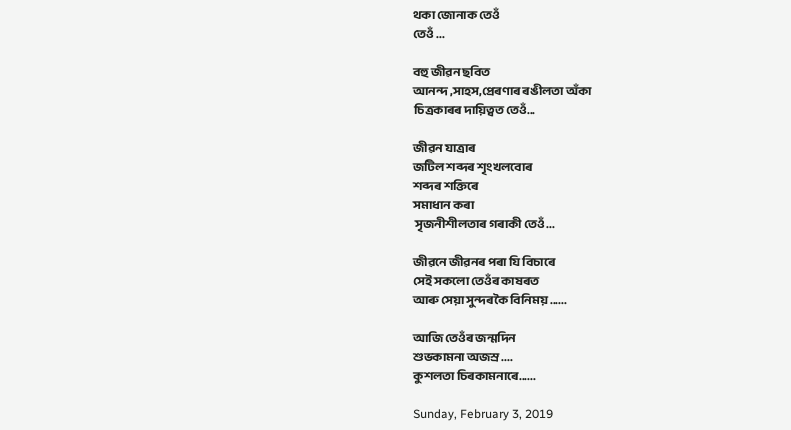থকা জোনাক তেওঁ
তেওঁ ...

বহু জীৱন ছবিত
আনন্দ ,সাহস,প্ৰেৰণাৰ ৰঙীলতা অঁকা
চিত্ৰকাৰৰ দায়িত্বত তেওঁ...

জীৱন যাত্ৰাৰ
জটিল শব্দৰ শৃংখলবোৰ
শব্দৰ শক্তিৰে
সমাধান কৰা
 সৃজনীশীলতাৰ গৰাকী তেওঁ ...

জীৱনে জীৱনৰ পৰা যি বিচাৰে
সেই সকলো তেওঁৰ কাষৰত
আৰু সেয়া সুন্দৰকৈ বিনিময় ......

আজি তেওঁৰ জন্মদিন
শুভকামনা অজস্ৰ ....
কুশলতা চিৰকামনাৰে......

Sunday, February 3, 2019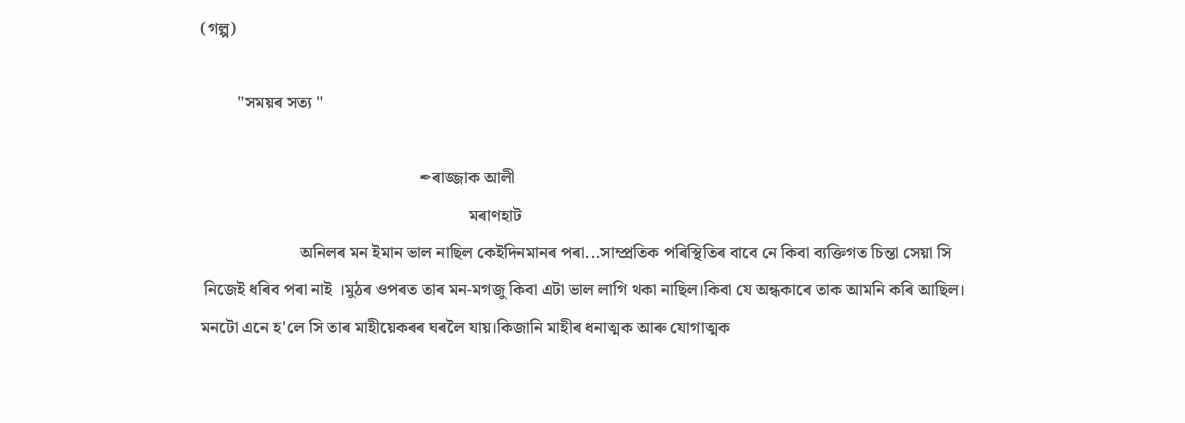(গল্প)

         "সময়ৰ সত্য "

                                                     ✒ৰাজ্জাক আলী
                                                                 মৰাণহাট
                        অনিলৰ মন ইমান ভাল নাছিল কেইদিনমানৰ পৰা...সাম্প্ৰতিক পৰিস্থিতিৰ বাবে নে কিবা ব্যক্তিগত চিন্তা সেয়া সি
 নিজেই ধৰিব পৰা নাই ।মুঠৰ ওপৰত তাৰ মন-মগজু কিবা এটা ভাল লাগি থকা নাছিল।কিবা যে অন্ধকাৰে তাক আমনি কৰি আছিল।
মনটো এনে হ'লে সি তাৰ মাহীয়েকৰৰ ঘৰলৈ যায়।কিজানি মাহীৰ ধনাত্মক আৰু যোগাত্মক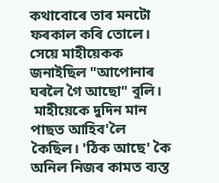কথাবোৰে তাৰ মনটো ফৰকাল কৰি তোলে।
সেয়ে মাহীয়েকক জনাইছিল "আপোনাৰ ঘৰলৈ গৈ আছো" বুলি।
 মাহীয়েকে দুদিন মান পাছত আহিব'লৈ কৈছিল। 'ঠিক আছে' কৈ অনিল নিজৰ কামত ব্যস্ত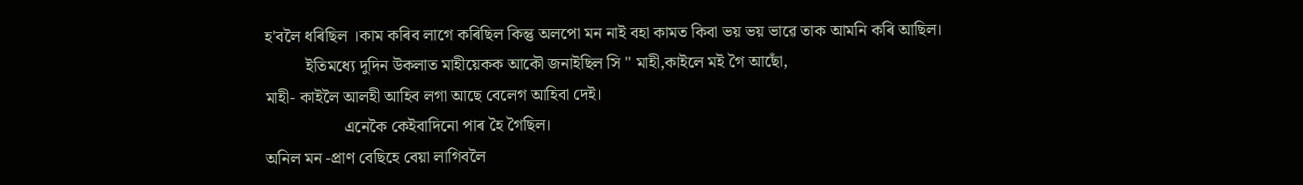হ'বলৈ ধৰিছিল ।কাম কৰিব লাগে কৰিছিল কিন্তু অলপো মন নাই বহা কামত কিবা ভয় ভয় ভাৱে তাক আমনি কৰি আছিল।
          ইতিমধ্যে দুদিন উকলাত মাহীয়েকক আকৌ জনাইছিল সি " মাহী,কাইলে মই গৈ আছোঁ,
মাহী- কাইলৈ আলহী আহিব লগা আছে বেলেগ আহিবা দেই।
                   এনেকৈ কেইবাদিনো পাৰ হৈ গৈছিল।
অনিল মন -প্ৰাণ বেছিহে বেয়া লাগিবলৈ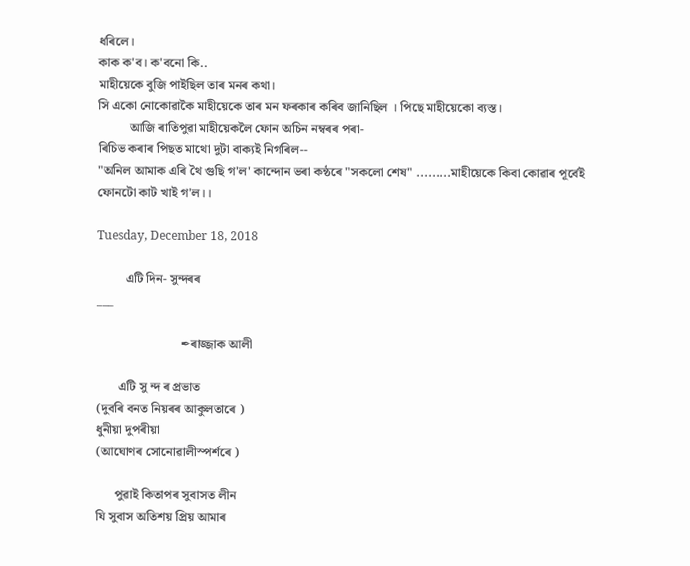ধৰিলে।
কাক ক'ব। ক'বনো কি..
মাহীয়েকে বুজি পাইছিল তাৰ মনৰ কথা।
সি একো নোকোৱাকৈ মাহীয়েকে তাৰ মন ফৰকাৰ কৰিব জানিছিল । পিছে মাহীয়েকো ব্যস্ত।
          আজি ৰাতিপুৱা মাহীয়েকলৈ ফোন অচিন নম্বৰৰ পৰা-
ৰিচিভ কৰাৰ পিছত মাথো দুটা বাক্যই নিগৰিল--
"অনিল আমাক এৰি থৈ গুছি গ'ল' কান্দোন ভৰা কন্ঠৰে "সকলো শেষ" .........মাহীয়েকে কিবা কোৱাৰ পূৰ্বেই
ফোনটো কাট খাই গ'ল।।

Tuesday, December 18, 2018

         এটি দিন- সুন্দৰৰ
___

                           ✒ৰাজ্জাক আলী

       এটি সু ন্দ ৰ প্ৰভাত
(দুবৰি বনত নিয়ৰৰ আকুলতাৰে )
ধুনীয়া দুপৰীয়া
(আঘোণৰ সোনোৱালীস্পৰ্শৰে )

      পুৱাই কিতাপৰ সুবাসত লীন
যি সুবাস অতিশয় প্ৰিয় আমাৰ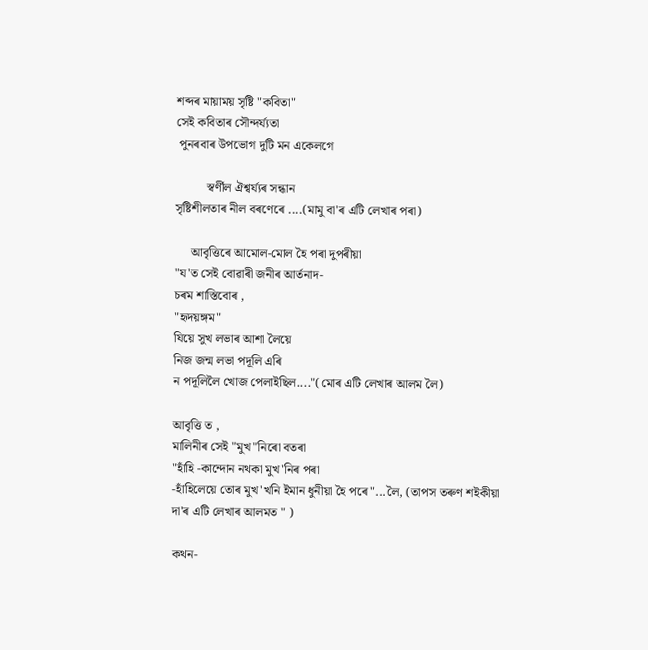শব্দৰ মায়াময় সৃষ্টি "কবিতা"
সেই কবিতাৰ সৌন্দৰ্য্যতা
 পুনৰবাৰ উপভোগ দুটি মন একেলগে

          স্বৰ্ণীল ঐশ্বৰ্য্যৰ সন্ধান
সৃষ্টিশীলতাৰ নীল বৰণেৰে ....(মামু বা'ৰ এটি লেখাৰ পৰা)

     আবৃত্তিৰে আমোল-মোল হৈ পৰা দুপৰীয়া
"য'ত সেই বোৱাৰী জনীৰ আৰ্তনাদ-
চৰম শাস্তিবোৰ ,
"হৃদয়ঙ্গম"
যিয়ে সুখ লভাৰ আশা লৈয়ে
নিজ জন্ম লভা পদূলি এৰি
ন পদূলিলৈ খোজ পেলাইছিল...."(মোৰ এটি লেখাৰ আলম লৈ)

আবৃত্তি ত ,
মালিনীৰ সেই "মুখ"নিৰো বতৰা
"হাঁহি -কান্দোন নথকা মুখ'নিৰ পৰা
-হাঁহিলেয়ে তোৰ মুখ'খনি ইমান ধুনীয়া হৈ পৰে"...লৈ, (তাপস তৰুণ শইকীয়া দা'ৰ এটি লেখাৰ আলমত " )

কথন-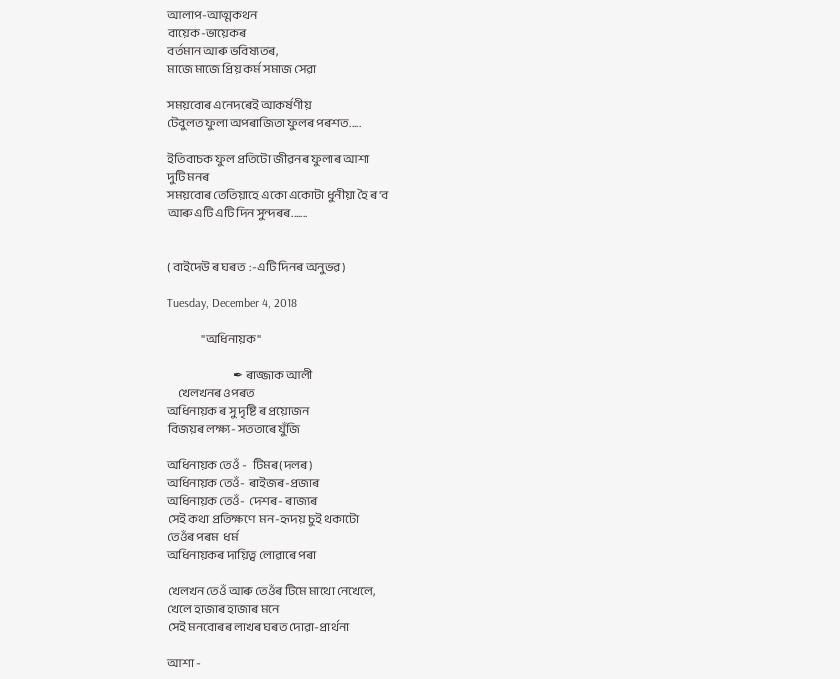আলাপ-আত্মকথন
বায়েক-ভায়েকৰ
বৰ্তমান আৰু ভবিষ্যতৰ,
মাজে মাজে প্ৰিয় কৰ্ম সমাজ সেৱা

সময়বোৰ এনেদৰেই আকৰ্ষণীয়
টেবুলত ফুলা অপৰাজিতা ফুলৰ পৰশত.....

ইতিবাচক ফুল প্ৰতিটো জীৱনৰ ফুলাৰ আশা
দুটি মনৰ
সময়বোৰ তেতিয়াহে একো একোটা ধুনীয়া হৈ ৰ'ব
আৰু এটি এটি দিন সুন্দৰৰ.......


( বাইদেউ ৰ ঘৰত  :-এটি দিনৰ অনুভৱ)

Tuesday, December 4, 2018

                "অধিনায়ক"

                               ✒ ৰাজ্জাক আলী
     খেলখনৰ ওপৰত
অধিনায়ক ৰ সু দৃষ্টি ৰ প্ৰয়োজন
বিজয়ৰ লক্ষ্য- সততাৰে যুঁজি

অধিনায়ক তেওঁ -   টিমৰ(দলৰ)
অধিনায়ক তেওঁ-  ৰাইজৰ-প্ৰজাৰ
অধিনায়ক তেওঁ-  দেশৰ- ৰাজ্যৰ
সেই কথা প্ৰতিক্ষণে  মন-হৃদয় চুই থকাটো
তেওঁৰ পৰম  ধৰ্ম
অধিনায়কৰ দায়িত্ব লোৱাৰে পৰা

খেলখন তেওঁ আৰু তেওঁৰ টিমে মাথো নেখেলে,
খেলে হাজাৰ হাজাৰ মনে
সেই মনবোৰৰ লাখৰ ঘৰত দোৱা-প্ৰাৰ্থনা

আশা -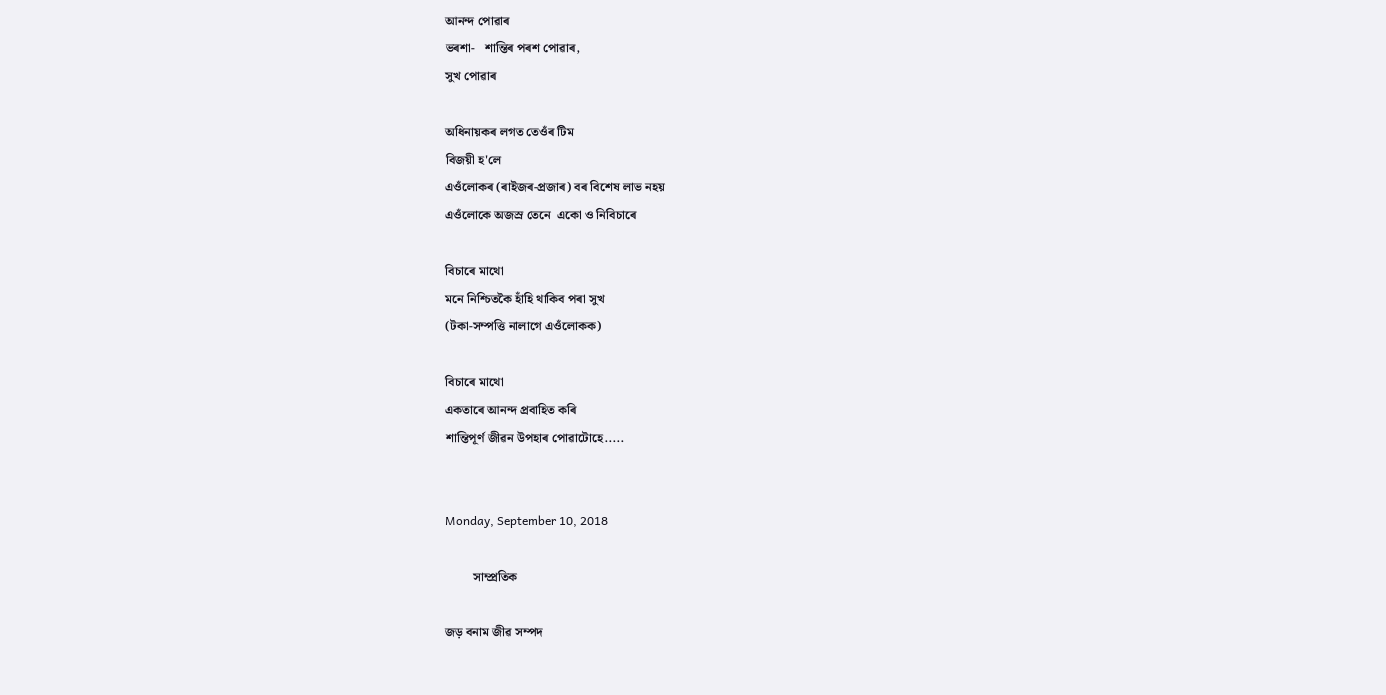আনন্দ পোৱাৰ
ভৰশা-   শান্তিৰ পৰশ পোৱাৰ,
সুখ পোৱাৰ

অধিনায়কৰ লগত তেওঁৰ টিম
বিজয়ী হ'লে
এওঁলোকৰ (ৰাইজৰ-প্ৰজাৰ) বৰ বিশেষ লাভ নহয়
এওঁলোকে অজস্ৰ তেনে  একো ও নিবিচাৰে

বিচাৰে মাথো
মনে নিশ্চিতকৈ হাঁহি থাকিব পৰা সুখ
(টকা-সম্পত্তি নালাগে এওঁলোকক)

বিচাৰে মাথো
একতাৰে আনন্দ প্ৰবাহিত কৰি
শান্তিপূৰ্ণ জীৱন উপহাৰ পোৱাটোহে.....


Monday, September 10, 2018

         সাম্প্ৰতিক

জড় বনাম জীৱ সম্পদ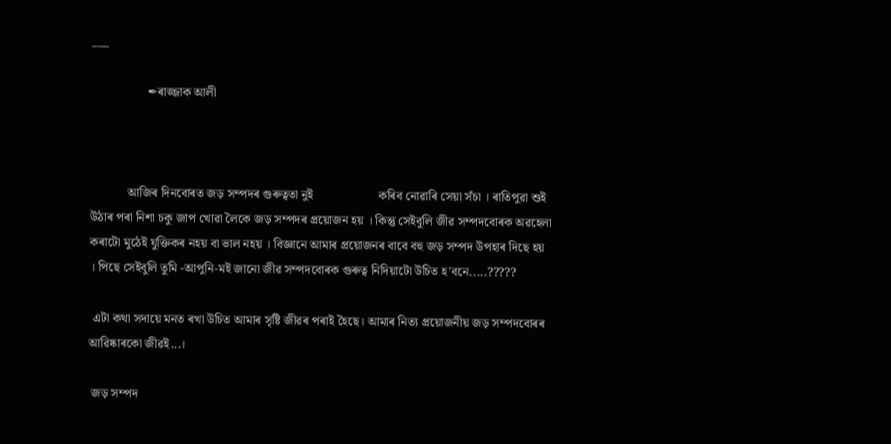___

                  ✒ৰাজ্জাক আলী



            আজিৰ দিনবোৰত জড় সম্পদৰ গুৰুত্বতা নুই                     কৰিব নোৱাৰি সেয়া সঁচা । ৰাতিপুৱা শুই        উঠাৰ পৰা নিশা চকু জাপ খোৱা লৈকে জড় সম্পদৰ প্ৰয়োজন হয় । কিন্তু সেইবুলি জীৱ সম্পদবোৰক অৱহেলা কৰাটো মুঠেই যুক্তিকৰ নহয় বা ভাল নহয় । বিজ্ঞানে আমাৰ প্ৰয়োজনৰ বাবে বহু জড় সম্পদ উপহাৰ দিছে হয় । পিছে সেইবুলি তুমি -আপুনি-মই জানো জীৱ সম্পদবোৰক গুৰুত্ব নিদিয়াটো উচিত হ'বনে.....?????

 এটা কথা সদায়ে মনত ৰখা উচিত আমাৰ সৃষ্টি জীৱৰ পৰাই হৈছে। আমাৰ নিত্য প্ৰয়োজনীয় জড় সম্পদবোৰৰ আৱিষ্কাৰকো জীৱই...।

 জড় সম্পদ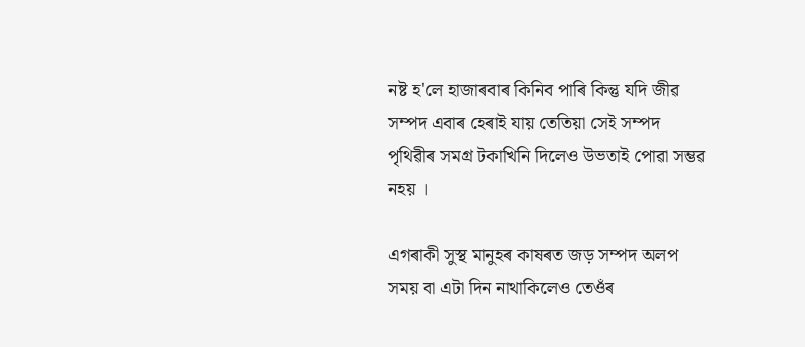নষ্ট হ'লে হাজাৰবাৰ কিনিব পাৰি কিন্তু যদি জীৱ সম্পদ এবাৰ হেৰাই যায় তেতিয়া সেই সম্পদ পৃথিৱীৰ সমগ্ৰ টকাখিনি দিলেও উভতাই পোৱা সম্ভৱ নহয় ।

এগৰাকী সুস্থ মানুহৰ কাষৰত জড় সম্পদ অলপ সময় বা এটা দিন নাথাকিলেও তেওঁৰ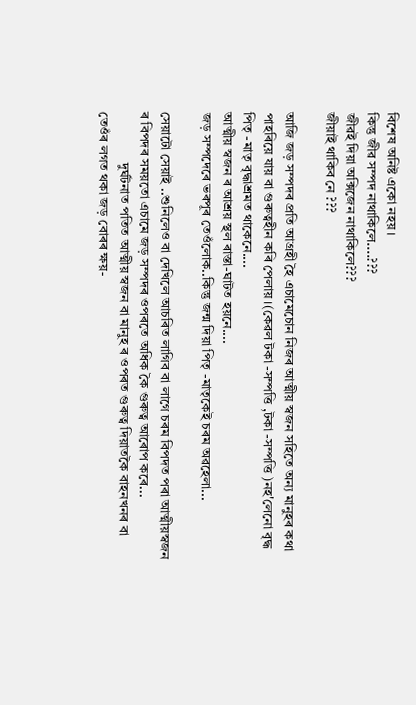বিশেষ অনিষ্ট একো নহয় ।
কিন্তু জীৱ সম্পদ নাথাকিলে....???
জীৱই দিয়া অক্সিজেন নাথাকিলে???
জীয়াই থাকিব নে ???

আজি জড় সম্পদৰ প্ৰতি আগ্ৰহী হৈ এচামেচোন নিজৰ আত্মীয় স্বজন সহিতে অন্য মানুহৰ কথা পাহৰিয়ে যায় বা গুৰুত্বহীন কৰি পেলায়।(কেৱল টকা -সম্পত্তি ,টকা -সম্পত্তি )নহ'লেনো বৃদ্ধ পিতৃ -মাতৃ বৃদ্ধাশ্ৰমত থাকেনে....
আত্মীয় স্বজন ৰ আশ্ৰয় স্থল ৰাস্তা-ঘাটত হয়নে....
জড় সম্পদেৰে ভৰপূৰ তেওঁলোক..কিন্তু জন্ম দিয়া পিতৃ -মাতৃকেই চৰম অৱহেলা...

সেয়াটো সেয়াই ..শুনিলেও বা দেখিলে আচৰিত লাগিব বা লাগে চৰম বিপদত পৰা আত্মীয়স্বজন ৰ বিপদৰ সময়তো এচামে জড় সম্পদৰ ওপৰতে অধিক কৈ গুৰুত্ব আৰোপ কৰে...
               দুৰ্ঘটনাত পতিত আত্মীয় স্বজন বা মানুহ ৰ ওপৰত গুৰুত্ব দিয়াতকৈ বাহনখনৰ বা তেওঁৰ লগত থকা জড় বোৰৰ ক্ষয়-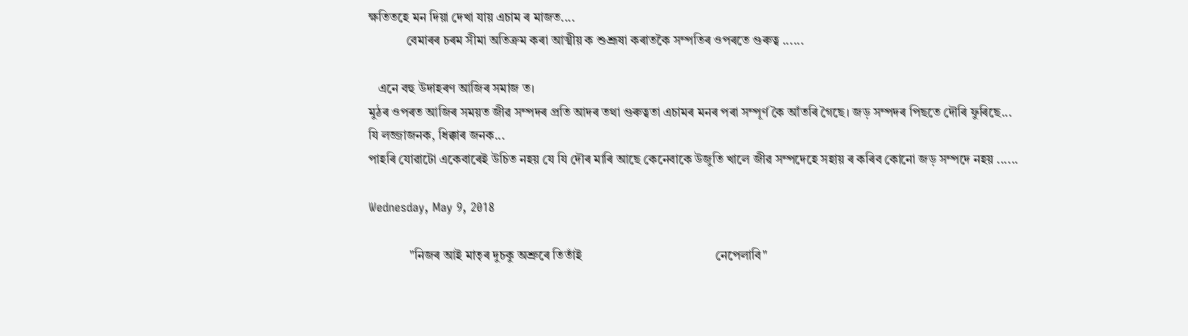ক্ষতিতহে মন দিয়া দেখা যায় এচাম ৰ মাজত....
            বেমাৰৰ চৰম সীমা অতিক্ৰম কৰা আত্মীয় ক শুশ্ৰূষা কৰাতকৈ সম্পতিৰ ওপৰতে গুৰুত্ব ......

   এনে বহু উদাহৰণ আজিৰ সমাজ ত।
মুঠৰ ওপৰত আজিৰ সময়ত জীৱ সম্পদৰ প্ৰতি আদৰ তথা গুৰুত্বতা এচামৰ মনৰ পৰা সম্পূৰ্ণ কৈ আঁতৰি গৈছে। জড় সম্পদৰ পিছতে দৌৰি ফুৰিছে...
যি লজ্জাজনক, ধিক্কাৰ জনক...
পাহৰি যোৱাটো একেবাৰেই উচিত নহয় যে যি দৌৰ মাৰি আছে কেনেবাকে উজুতি খালে জীৱ সম্পদেহে সহায় ৰ কৰিব কোনো জড় সম্পদে নহয় ......

Wednesday, May 9, 2018

             "নিজৰ আই মাতৃৰ দুচকু অশ্ৰুৰে তিতাঁই                                           নেপেলাবি"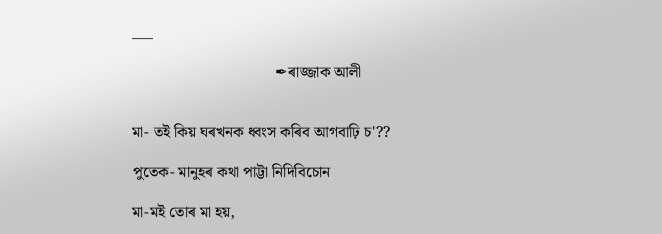___

                                     ✒ৰাজ্জাক আলী


মা- তই কিয় ঘৰখনক ধ্বংস কৰিব আগবাঢ়ি চ'??

পুতেক- মানুহৰ কথা পাট্টা নিদিবিচোন

মা-মই তোৰ মা হয়,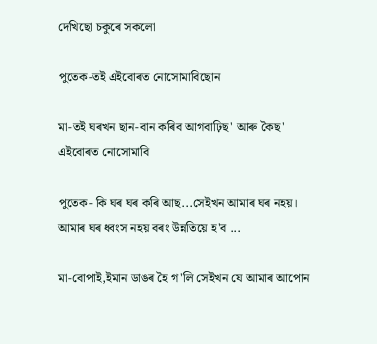দেখিছো চকুৰে সকলো

পুতেক-তই এইবোৰত নোসোমাবিছোন

মা-তই ঘৰখন ছান-বান কৰিব আগবাঢ়িছ' আৰু কৈছ' এইবোৰত নোসোমাবি

পুতেক- কি ঘৰ ঘৰ কৰি আছ...সেইখন আমাৰ ঘৰ নহয়। আমাৰ ঘৰ ধ্বংস নহয় বৰং উন্নতিয়ে হ'ব ...

মা-বোপাই,ইমান ডাঙৰ হৈ গ'লি সেইখন যে আমাৰ আপোন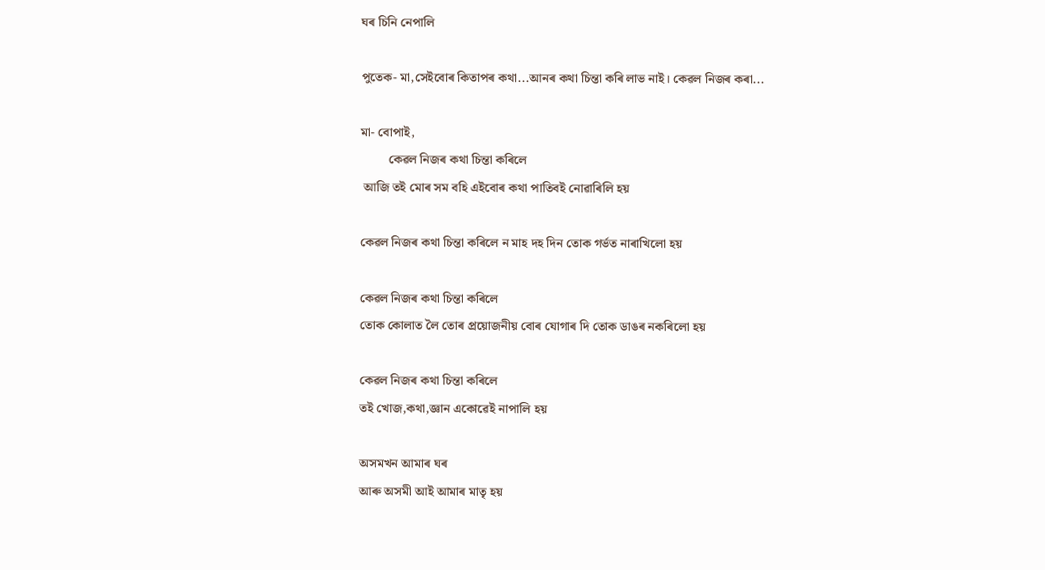ঘৰ চিনি নেপালি

পুতেক- মা,সেইবোৰ কিতাপৰ কথা...আনৰ কথা চিন্তা কৰি লাভ নাই। কেৱল নিজৰ কৰা...

মা- বোপাই,
         কেৱল নিজৰ কথা চিন্তা কৰিলে
 আজি তই মোৰ সম বহি এইবোৰ কথা পাতিবই নোৱাৰিলি হয়

কেৱল নিজৰ কথা চিন্তা কৰিলে ন মাহ দহ দিন তোক গৰ্ভত নাৰাখিলো হয়

কেৱল নিজৰ কথা চিন্তা কৰিলে
তোক কোলাত লৈ তোৰ প্ৰয়োজনীয় বোৰ যোগাৰ দি তোক ডাঙৰ নকৰিলো হয়

কেৱল নিজৰ কথা চিন্তা কৰিলে
তই খোজ,কথা,জ্ঞান একোৱেই নাপালি হয়

অসমখন আমাৰ ঘৰ
আৰু অসমী আই আমাৰ মাতৃ হয়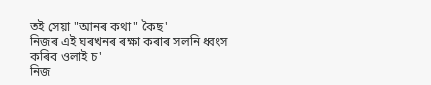তই সেয়া "আনৰ কথা" কৈছ'
নিজৰ এই ঘৰখনৰ ৰক্ষা কৰাৰ সলনি ধ্বংস কৰিব ওলাই চ'
নিজ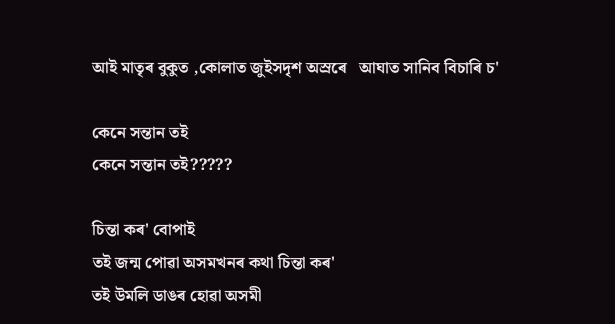আই মাতৃৰ বুকুত ,কোলাত জুইসদৃশ অস্ৰৰে   আঘাত সানিব বিচাৰি চ'

কেনে সন্তান তই
কেনে সন্তান তই?????

চিন্তা কৰ' বোপাই
তই জন্ম পোৱা অসমখনৰ কথা চিন্তা কৰ'
তই উমলি ডাঙৰ হোৱা অসমী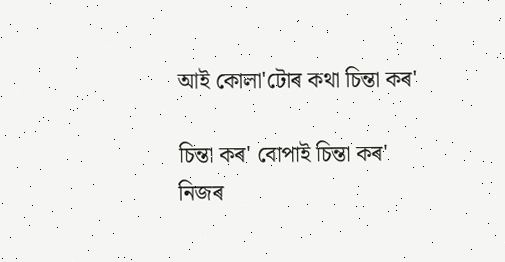আই কোলা'টোৰ কথা চিন্তা কৰ'

চিন্তা কৰ' বোপাই চিন্তা কৰ'
নিজৰ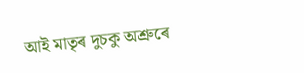আই মাতৃৰ দুচকু অশ্ৰুৰে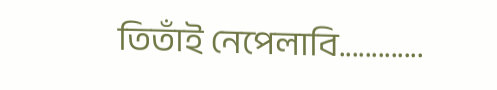তিতাঁই নেপেলাবি.............